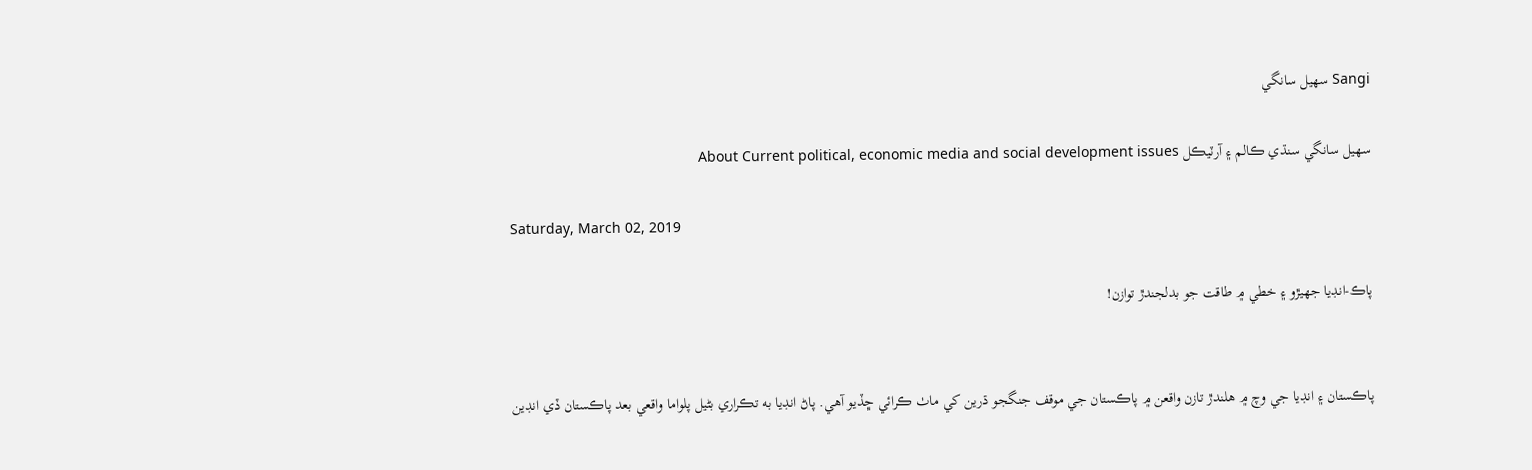Sangi سهيل سانگي

سهيل سانگي سنڌي ڪالم ۽ آرٽيڪل About Current political, economic media and social development issues

Saturday, March 02, 2019

پاڪ-انڊيا جهيڙو ۽ خطي ۾ طاقت جو بدلجندڙ توازن!


پاڪستان ۽ انڊيا جي وچ ۾ هلندڙ تازن واقعن ۾ پاڪستان جي موقف جنگجو ڌرين کي ماٺ ڪرائي ڇڏيو آهي. پاڻ انڊيا به تڪراري بڻيل پلواما واقعي بعد پاڪستان ڏي انڊين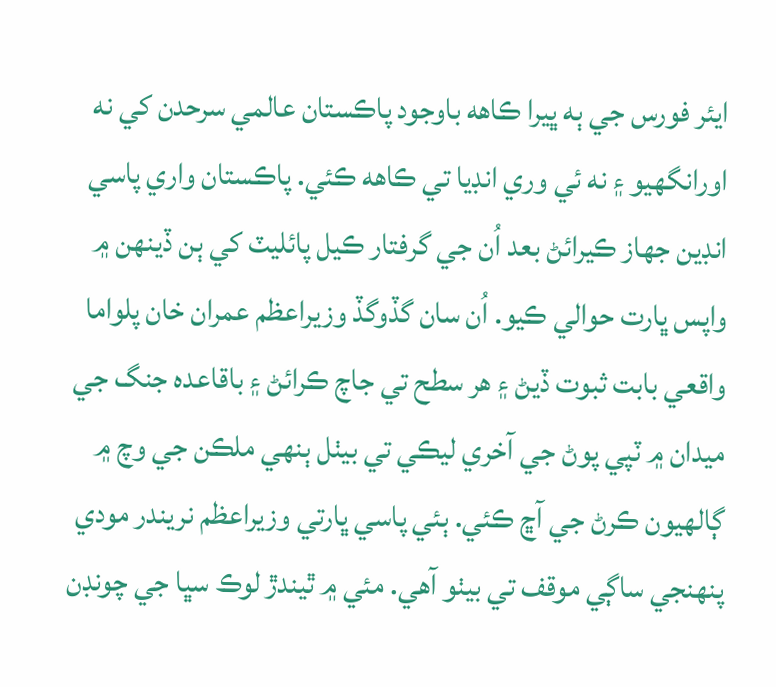ايئر فورس جي ٻه ڀيرا ڪاهه باوجود پاڪستان عالمي سرحدن کي نه اورانگهيو ۽ نه ئي وري انڊيا تي ڪاهه ڪئي. پاڪستان واري پاسي انڊين جهاز ڪيرائڻ بعد اُن جي گرفتار ڪيل پائليٽ کي ٻن ڏينهن ۾ واپس ڀارت حوالي ڪيو. اُن سان گڏوگڏ وزيراعظم عمران خان پلواما واقعي بابت ثبوت ڏيڻ ۽ هر سطح تي جاچ ڪرائڻ ۽ باقاعده جنگ جي ميدان ۾ ٽپي پوڻ جي آخري ليڪي تي بيٺل ٻنهي ملڪن جي وچ ۾ ڳالهيون ڪرڻ جي آڇ ڪئي. ٻئي پاسي ڀارتي وزيراعظم نريندر مودي پنهنجي ساڳي موقف تي بيٺو آهي. مئي ۾ ٿيندڙ لوڪ سڀا جي چونڊن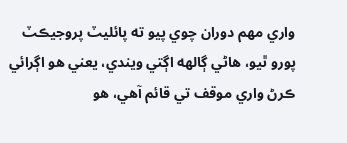واري مهم دوران چوي پيو ته پائليٽ پروجيڪٽ پورو ٿيو، هاڻي ڳالهه اڳتي ويندي، يعني هو اڳرائي ڪرڻ واري موقف تي قائم آهي، هو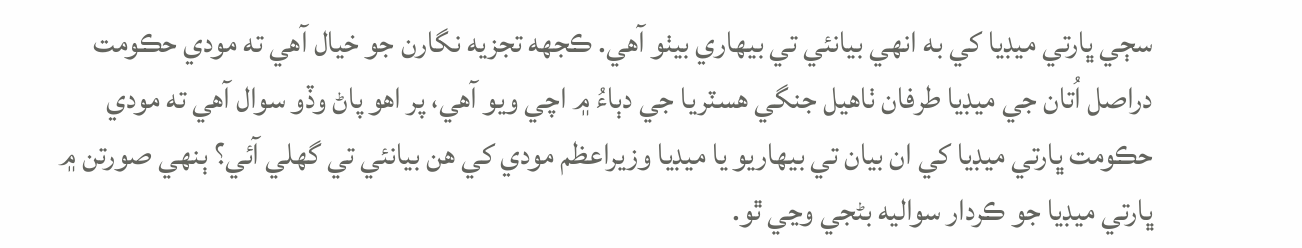سڄي ڀارتي ميڊيا کي به انهي بيانئي تي بيهاري بيٺو آهي. ڪجهه تجزيه نگارن جو خيال آهي ته مودي حڪومت دراصل اُتان جي ميڊيا طرفان ٺاهيل جنگي هسٽريا جي دٻاءُ ۾ اچي ويو آهي، پر اهو پاڻ وڏو سوال آهي ته مودي حڪومت ڀارتي ميڊيا کي ان بيان تي بيهاريو يا ميڊيا وزيراعظم مودي کي هن بيانئي تي گهلي آئي؟ ٻنهي صورتن ۾ ڀارتي ميڊيا جو ڪردار سواليه بڻجي وڃي ٿو.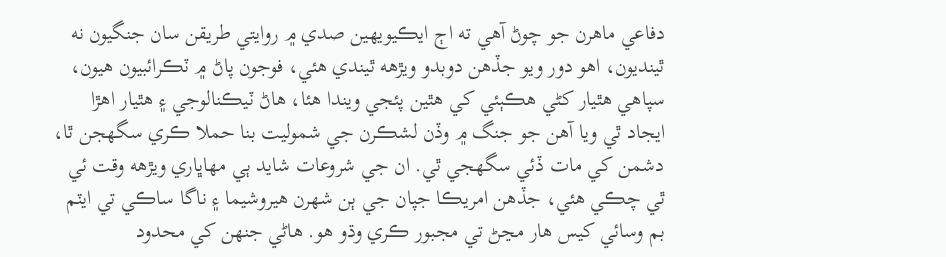دفاعي ماهرن جو چوڻ آهي ته اڄ ايڪيويهين صدي ۾ روايتي طريقن سان جنگيون نه ٿينديون، اهو دور ويو جڏهن دوبدو ويڙهه ٿيندي هئي، فوجون پاڻ ۾ ٽڪرائبيون هيون، سپاهي هٿيار کڻي هڪٻئي کي هٿين پئجي ويندا هئا، هاڻ ٽيڪنالوجي ۽ هٿيار اهڙا ايجاد ٿي ويا آهن جو جنگ ۾ وڏن لشڪرن جي شموليت بنا حملا ڪري سگهجن ٿا، دشمن کي مات ڏئي سگهجي ٿي. ان جي شروعات شايد ٻي مهاڀاري ويڙهه وقت ئي ٿي چڪي هئي، جڏهن امريڪا جپان جي ٻن شهرن هيروشيما ۽ ناگا ساڪي تي ايٽم بم وسائي کيس هار مڃڻ تي مجبور ڪري وڌو هو. هاڻي جنهن کي محدود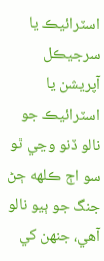اسٽرائيڪ يا سرجيڪل آپريشن يا اسٽرائيڪ جو نالو ڏنو وڃي ٿو سو اڄ ڪلهه ڄڻ جنگ جو ٻيو نالو آهي، جنهن کي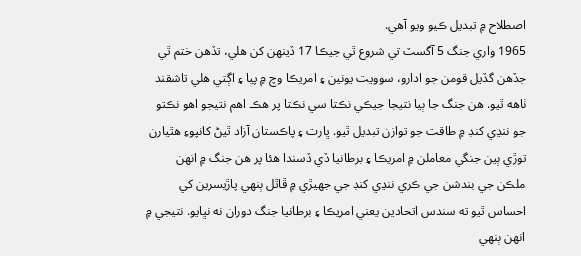اصطلاح ۾ تبديل ڪيو ويو آهي.
1965 واري جنگ 5 آگسٽ تي شروع ٿي جيڪا 17 ڏينهن کن هلي، تڏهن ختم ٿي جڏهن گڏيل قومن جو ادارو، سوويت يونين ۽ امريڪا وچ ۾ پيا ۽ اڳتي هلي تاشقند ٺاهه ٿيو. هن جنگ جا ٻيا نتيجا جيڪي نڪتا سي نڪتا پر هڪ اهم نتيجو اهو نڪتو جو ننڍي کنڊ ۾ طاقت جو توازن تبديل ٿيو. ڀارت ۽ پاڪستان آزاد ٿيڻ کانپوءِ هٿيارن توڙي ٻين جنگي معاملن ۾ امريڪا ۽ برطانيا ڏي ڏسندا هئا پر هن جنگ ۾ انهن ملڪن جي بندشن جي ڪري ننڍي کنڊ جي جهيڙي ۾ ڦاٿل ٻنهي پاڙيسرين کي احساس ٿيو ته سندس اتحادين يعني امريڪا ۽ برطانيا جنگ دوران نه نڀايو. نتيجي ۾ انهن ٻنهي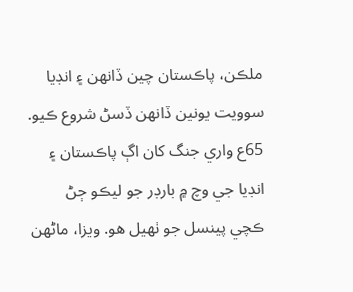ملڪن، پاڪستان چين ڏانهن ۽ انڊيا سوويت يونين ڏانهن ڏسڻ شروع ڪيو.
65ع واري جنگ کان اڳ پاڪستان ۽ انڊيا جي وچ ۾ بارڊر جو ليڪو ڄڻ ڪچي پينسل جو ٺهيل هو. ويزا، ماڻهن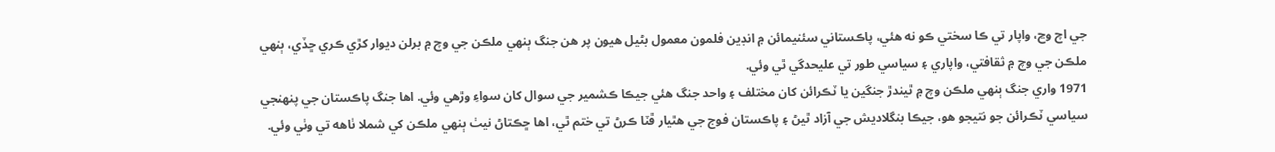جي اچ وڃ، واپار تي ڪا سختي ڪو نه هئي، پاڪستاني سئنيمائن ۾ انڊين فلمون معمول بڻيل هيون پر هن جنگ ٻنهي ملڪن جي وچ ۾ برلن ديوار کڙي ڪري ڇڏي، ٻنهي ملڪن جي وچ ۾ ثقافتي، واپاري ۽ سياسي طور تي عليحدگي ٿي وئي.
1971 واري جنگ ٻنهي ملڪن وچ ۾ ٿيندڙ جنگين يا ٽڪرائن کان مختلف ۽ واحد جنگ هئي جيڪا ڪشمير جي سوال کان سواءِ وڙهي وئي. اها جنگ پاڪستان جي پنهنجي سياسي ٽڪرائن جو نتيجو هو، جيڪا بنگلاديش جي آزاد ٿيڻ ۽ پاڪستان فوج جي هٿيار ڦٽا ڪرڻ تي ختم ٿي، اها ڇڪتاڻ نيٺ ٻنهي ملڪن کي شملا ٺاهه تي وٺي وئي.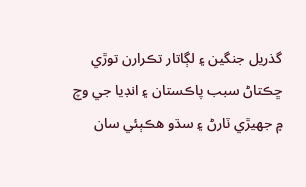گذريل جنگين ۽ لڳاتار تڪرارن توڙي ڇڪتاڻ سبب پاڪستان ۽ انڊيا جي وچ ۾ جهيڙي ٽارڻ ۽ سڌو هڪٻئي سان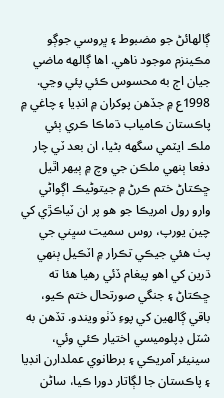ڳالهائڻ جو مضبوط ۽ ڀروسي جوڳو مڪينزم موجود ناهي. اها ڳالهه ماضي جيان اڄ به محسوس ڪئي پئي وڃي.
1998ع ۾ جڏهن پوکران ۾ انڊيا ۽ چاغي ۾ پاڪستان ڪامياب ڌماڪا ڪري ٻئي ملڪ ايٽمي سگهه بڻيا، ان بعد ٽي چار دفعا ٻنهي ملڪن جي وچ ۾ ٻيهر اٿيل ڇڪتاڻ ختم ڪرڻ ۾ جيتوڻيڪ اڳواڻي وارو رول امريڪا جو هو پر ان ٽياڪڙي کي چين يورپ، روس سميت سڀني جي پٺ هئي جيڪي تڪرار ۾ اٽڪيل ٻنهي ڌرين کي اهو پيغام ڏئي رهيا هئا ته ڇڪتاڻ ۽ جنگي صورتحال ختم ڪيو، باقي ڳالهين کي پوءِ ڏٺو ويندو. تڏهن به شٽل ڊپلوميسي اختيار ڪئي وئي، سينيئر آمريڪي ۽ برطانوي عملدارن انڊيا ۽ پاڪستان جا لڳاتار دورا ڪيا، ساڻن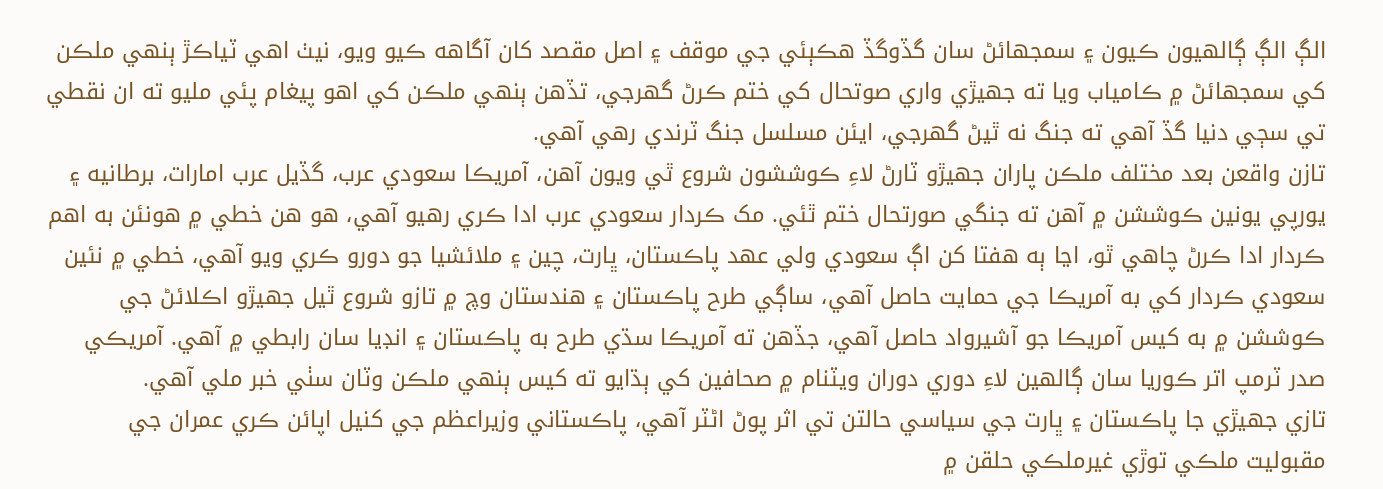الڳ الڳ ڳالهيون ڪيون ۽ سمجهائڻ سان گڏوگڏ هڪٻئي جي موقف ۽ اصل مقصد کان آگاهه ڪيو ويو، نيٺ اهي ٽياڪڙ ٻنهي ملڪن کي سمجهائڻ ۾ ڪامياب ويا ته جهيڙي واري صوتحال کي ختم ڪرڻ گهرجي، تڏهن ٻنهي ملڪن کي اهو پيغام پئي مليو ته ان نقطي تي سڄي دنيا گڏ آهي ته جنگ نه ٿيڻ گهرجي، ايئن مسلسل جنگ ٽرندي رهي آهي.
تازن واقعن بعد مختلف ملڪن پاران جهيڙو ٽارڻ لاءِ ڪوششون شروع ٿي ويون آهن، آمريڪا سعودي عرب، گڏيل عرب امارات، برطانيه ۽ يورپي يونين ڪوششن ۾ آهن ته جنگي صورتحال ختم ٿئي. مک ڪردار سعودي عرب ادا ڪري رهيو آهي، هو هن خطي ۾ هونئن به اهم ڪردار ادا ڪرڻ چاهي ٿو، اڃا ٻه هفتا کن اڳ سعودي ولي عهد پاڪستان، ڀارت، چين ۽ ملائشيا جو دورو ڪري ويو آهي، خطي ۾ نئين سعودي ڪردار کي به آمريڪا جي حمايت حاصل آهي، ساڳي طرح پاڪستان ۽ هندستان وچ ۾ تازو شروع ٿيل جهيڙو اڪلائڻ جي ڪوششن ۾ به کيس آمريڪا جو آشيرواد حاصل آهي، جڏهن ته آمريڪا سڌي طرح به پاڪستان ۽ انڊيا سان رابطي ۾ آهي. آمريڪي صدر ٽرمپ اتر ڪوريا سان ڳالهين لاءِ دوري دوران ويٽنام ۾ صحافين کي ٻڌايو ته کيس ٻنهي ملڪن وٽان سٺي خبر ملي آهي.
تازي جهيڙي جا پاڪستان ۽ ڀارت جي سياسي حالتن تي اثر پوڻ اڻٽر آهي، پاڪستاني وزيراعظم جي کنيل اپائن ڪري عمران جي مقبوليت ملڪي توڙي غيرملڪي حلقن ۾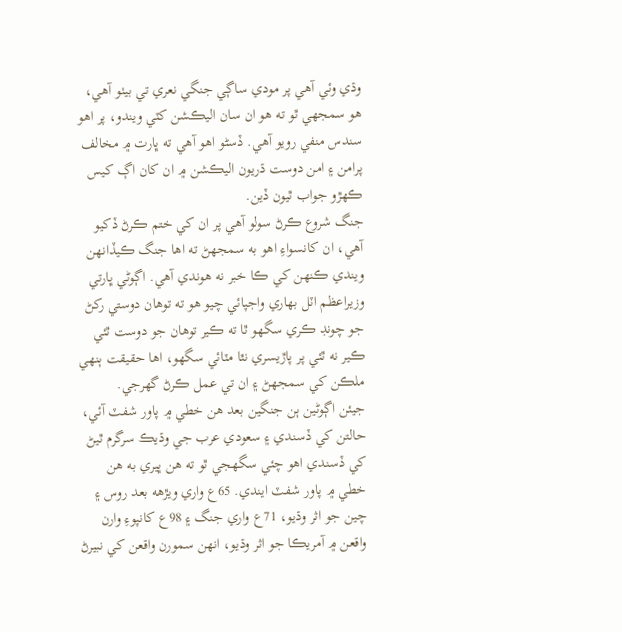وڌي وئي آهي پر مودي ساڳي جنگي نعري تي بيٺو آهي، هو سمجهي ٿو ته هو ان سان اليڪشن کٽي ويندو، پر اهو سندس منفي رويو آهي. ڏسڻو اهو آهي ته ڀارت ۾ مخالف پرامن ۽ امن دوست ڌريون اليڪشن ۾ ان کان اڳ کيس ڪهڙو جواب ٿيون ڏين.
جنگ شروع ڪرڻ سولو آهي پر ان کي ختم ڪرڻ ڏکيو آهي، ان کانسواءِ اهو به سمجهڻ ته اها جنگ ڪيڏانهن ويندي ڪنهن کي ڪا خبر نه هوندي آهي. اڳوڻي ڀارتي وزيراعظم اٽل بهاري واجپائي چيو هو ته توهان دوستي رکڻ جو چونڊ ڪري سگهو ٿا ته ڪير توهان جو دوست ٿئي ڪير نه ٿئي پر پاڙيسري نٿا مٽائي سگهو، اها حقيقت ٻنهي ملڪن کي سمجهڻ ۽ ان تي عمل ڪرڻ گهرجي.
جيئن اڳوڻين ٻن جنگين بعد هن خطي ۾ پاور شفٽ آئي، حالتن کي ڏسندي ۽ سعودي عرب جي وڌيڪ سرگرم ٿيڻ کي ڏسندي اهو چئي سگهجي ٿو ته هن ڀيري به هن خطي ۾ پاور شفٽ ايندي. 65ع واري ويڙهه بعد روس ۽ چين جو اثر وڌيو، 71ع واري جنگ ۽ 98ع کانپوءِ وارن واقعن ۾ آمريڪا جو اثر وڌيو، انهن سمورن واقعن کي نبيرڻ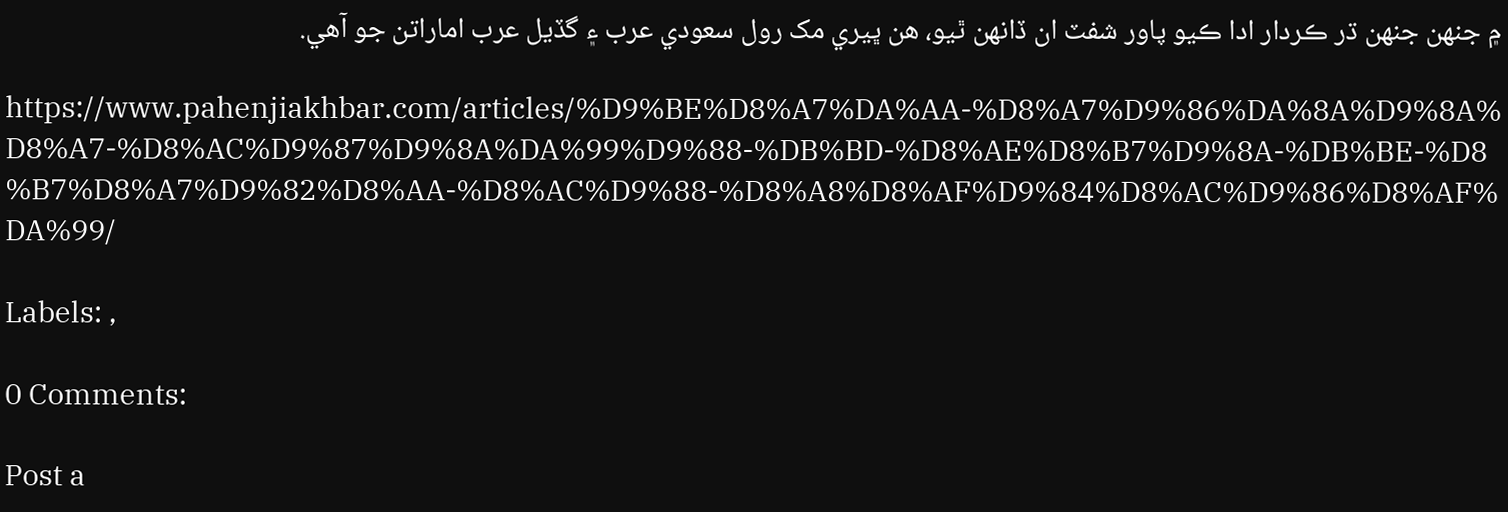۾ جنهن جنهن ڌر ڪردار ادا ڪيو پاور شفٽ ان ڏانهن ٿيو، هن ڀيري مک رول سعودي عرب ۽ گڏيل عرب اماراتن جو آهي.

https://www.pahenjiakhbar.com/articles/%D9%BE%D8%A7%DA%AA-%D8%A7%D9%86%DA%8A%D9%8A%D8%A7-%D8%AC%D9%87%D9%8A%DA%99%D9%88-%DB%BD-%D8%AE%D8%B7%D9%8A-%DB%BE-%D8%B7%D8%A7%D9%82%D8%AA-%D8%AC%D9%88-%D8%A8%D8%AF%D9%84%D8%AC%D9%86%D8%AF%DA%99/

Labels: ,

0 Comments:

Post a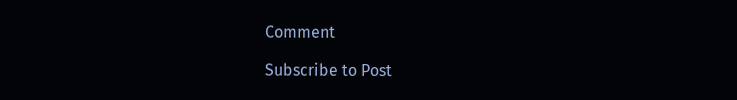Comment

Subscribe to Post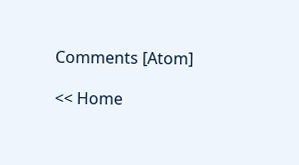Comments [Atom]

<< Home